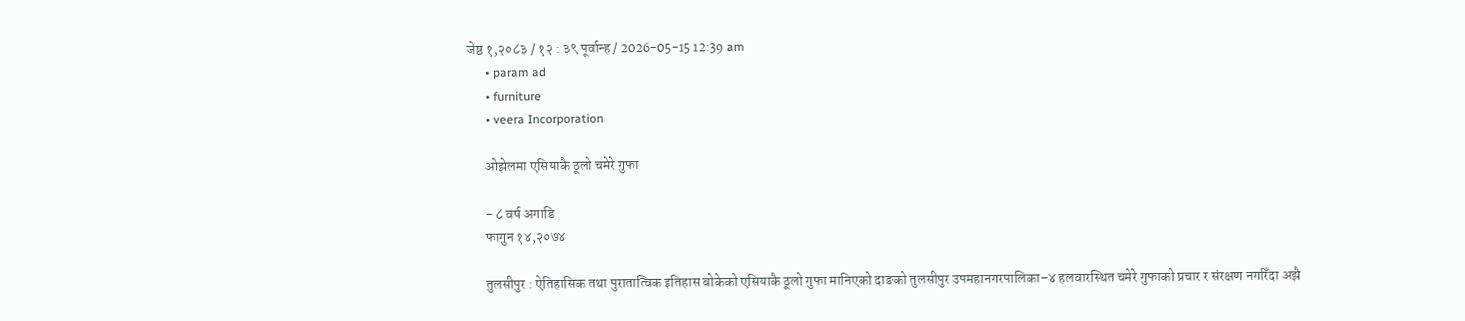जेष्ठ १,२०८३ / १२ : ३९ पूर्वान्ह / 2026-05-15 12:39 am
      • param ad
      • furniture
      • veera Incorporation

      ओझेलमा एसियाकै ठूलो चमेरे गुफा

      - ८ वर्ष अगाडि
      फागुन १४,२०७४

      तुलसीपुर : ऐतिहासिक तथा पुरातात्विक इतिहास बोकेको एसियाकै ठूलो गुफा मानिएको दाङको तुलसीपुर उपमहानगरपालिका–४ हलवारस्थित चमेरे गुफाको प्रचार र संरक्षण नगरिँदा अझै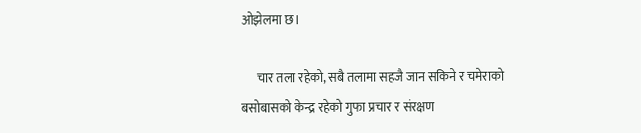ओझेलमा छ।

      चार तला रहेको, सबै तलामा सहजै जान सकिने र चमेराको बसोबासको केन्द्र रहेको गुफा प्रचार र संरक्षण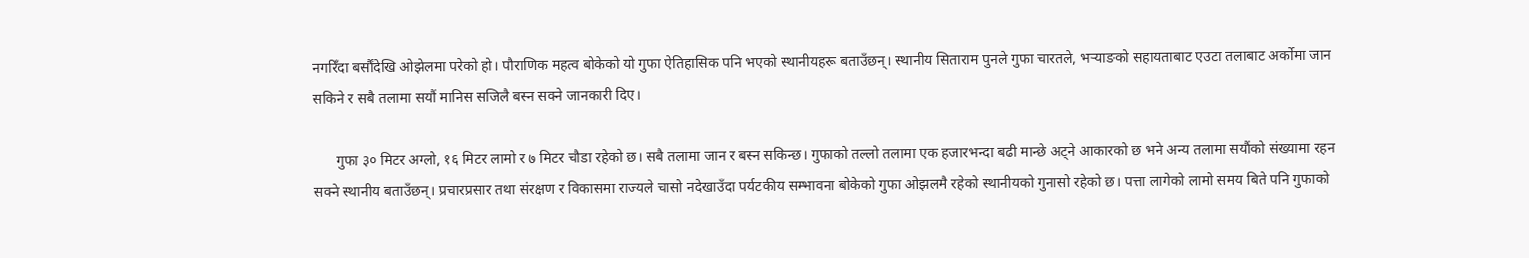नगरिँदा बर्सौंदेखि ओझेलमा परेको हो। पौराणिक महत्व बोकेको यो गुफा ऐतिहासिक पनि भएको स्थानीयहरू बताउँछन्। स्थानीय सिताराम पुनले गुफा चारतले, भर्‍याङको सहायताबाट एउटा तलाबाट अर्कोमा जान सकिने र सबै तलामा सयौं मानिस सजिलै बस्न सक्ने जानकारी दिए।

      गुफा ३० मिटर अग्लो, १६ मिटर लामो र ७ मिटर चौडा रहेको छ। सबै तलामा जान र बस्न सकिन्छ। गुफाको तल्लो तलामा एक हजारभन्दा बढी मान्छे अट्ने आकारको छ भने अन्य तलामा सयौंको संख्यामा रहन सक्ने स्थानीय बताउँछन्। प्रचारप्रसार तथा संरक्षण र विकासमा राज्यले चासो नदेखाउँदा पर्यटकीय सम्भावना बोकेको गुफा ओझलमै रहेको स्थानीयको गुनासो रहेको छ। पत्ता लागेको लामो समय बिते पनि गुफाको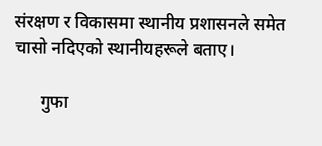संरक्षण र विकासमा स्थानीय प्रशासनले समेत चासो नदिएको स्थानीयहरूले बताए।

      गुफा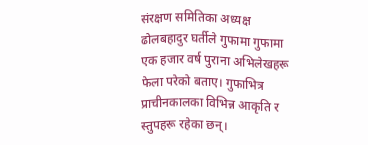संरक्षण समितिका अध्यक्ष ढोलबहादुर घर्तीले गुफामा गुफामा एक हजार वर्ष पुराना अभिलेखहरू फेला परेको बताए। गुफाभित्र प्राचीनकालका विभिन्न आकृति र स्तुपहरू रहेका छन्।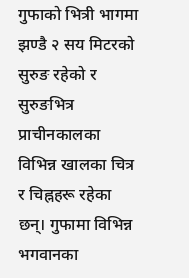गुफाको भित्री भागमा झण्डै २ सय मिटरको सुरुङ रहेको र सुरुङभित्र प्राचीनकालका विभिन्न खालका चित्र र चिह्नहरू रहेका छन्। गुफामा विभिन्न भगवानका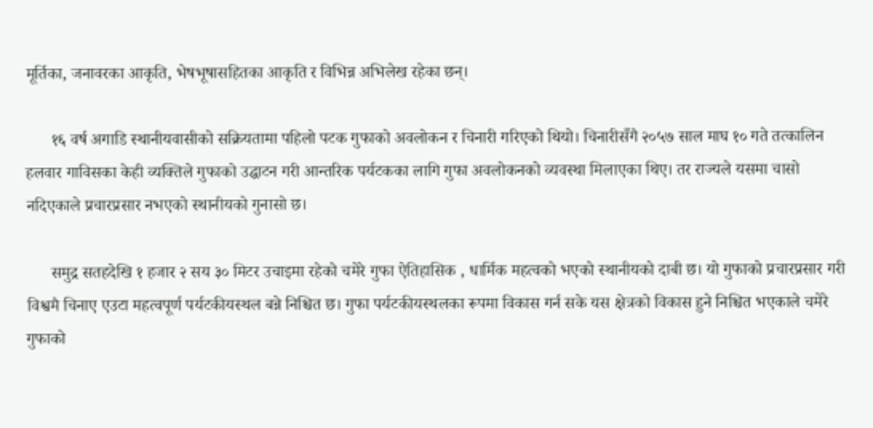मूर्तिका, जनावरका आकृति, भेषभूषासहितका आकृति र विभिन्न अभिलेख रहेका छन्।

      १६ वर्ष अगाडि स्थानीयवासीको सक्रियतामा पहिलो पटक गुफाको अवलोकन र चिनारी गरिएको थियो। चिनारीसँगै २०५७ साल माघ १० गते तत्कालिन हलवार गाविसका केही व्यक्तिले गुफाको उद्घाटन गरी आन्तरिक पर्यटकका लागि गुफा अवलोकनको व्यवस्था मिलाएका थिए। तर राज्यले यसमा चासो नदिएकाले प्रचारप्रसार नभएको स्थानीयको गुनासो छ।

      समुद्र सतहदेखि १ हजार २ सय ३० मिटर उचाइमा रहेको चमेरे गुफा ऐतिहासिक , धार्मिक महत्वको भएको स्थानीयको दाबी छ। यो गुफाको प्रचारप्रसार गरी विश्वमै चिनाए एउटा महत्वपूर्ण पर्यटकीयस्थल बन्ने निश्चित छ। गुफा पर्यटकीयस्थलका रूपमा विकास गर्न सके यस क्षेत्रको विकास हुने निश्चित भएकाले चमेरे गुफाको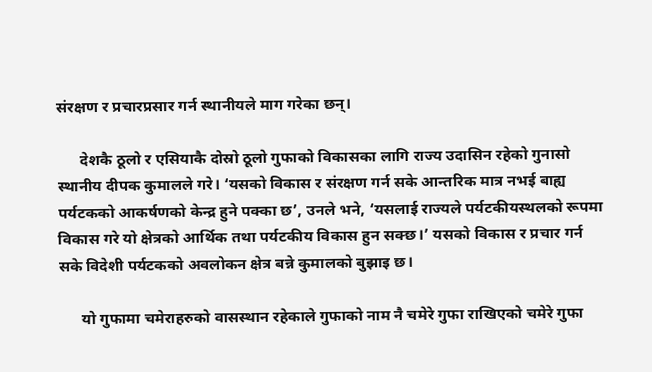संरक्षण र प्रचारप्रसार गर्न स्थानीयले माग गरेका छन्।

      देशकै ठूलो र एसियाकै दोस्रो ठूलो गुफाको विकासका लागि राज्य उदासिन रहेको गुनासो स्थानीय दीपक कुमालले गरे। ‘यसको विकास र संरक्षण गर्न सके आन्तरिक मात्र नभई बाह्य पर्यटकको आकर्षणको केन्द्र हुने पक्का छ’, उनले भने, ‘यसलाई राज्यले पर्यटकीयस्थलको रूपमा विकास गरे यो क्षेत्रको आर्थिक तथा पर्यटकीय विकास हुन सक्छ।’ यसको विकास र प्रचार गर्न सके विदेशी पर्यटकको अवलोकन क्षेत्र बन्ने कुमालको बुझाइ छ।

      यो गुफामा चमेराहरुको वासस्थान रहेकाले गुफाको नाम नै चमेरे गुफा राखिएको चमेरे गुफा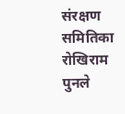संरक्षण समितिका रोखिराम पुनले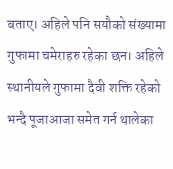बताए। अहिले पनि सयौको संख्यामा गुफामा चमेराहरु रहेका छन। अहिले स्थानीयले गुफामा दैवी शक्ति रहेको भन्दै पूजाआजा समेत गर्न थालेका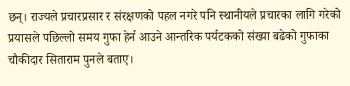छन्। राज्यले प्रचारप्रसार र संरक्षणको पहल नगरे पनि स्थानीयले प्रचारका लागि गरेको प्रयासले पछिल्लो समय गुफा हेर्न आउने आन्तरिक पर्यटकको संख्या बढेको गुफाका चौकीदार सिताराम पुनले बताए।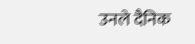उनले दैनिक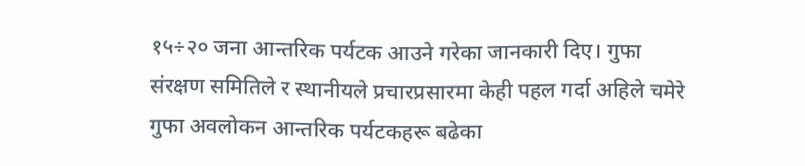१५÷२० जना आन्तरिक पर्यटक आउने गरेका जानकारी दिए। गुफा संरक्षण समितिले र स्थानीयले प्रचारप्रसारमा केही पहल गर्दा अहिले चमेरे गुफा अवलोकन आन्तरिक पर्यटकहरू बढेका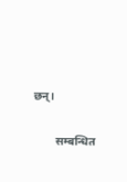छन्।

        सम्बन्धित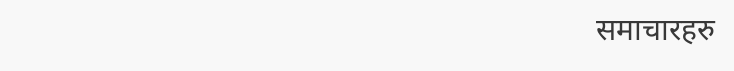समाचारहरु